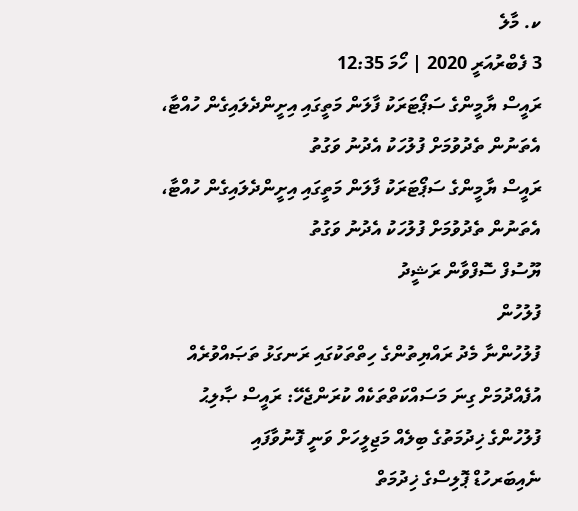ކ. މާލެ
3 ފެބްރުއަރީ 2020 | ހޯމަ 12:35
ރައީސް ޔާމީންގެ ސަޕޯޓަރަކު ފާލަން މަތީގައި އިށީންދެލައިގެން ހުއްޓާ، އެތަނުން ތެދުވުމަށް ފުލުހަކު އެދުނު ވަގުތު
ރައީސް ޔާމީންގެ ސަޕޯޓަރަކު ފާލަން މަތީގައި އިށީންދެލައިގެން ހުއްޓާ، އެތަނުން ތެދުވުމަށް ފުލުހަކު އެދުނު ވަގުތު
ޔޫސުފް ސޮފްވާން ރަޝީދު
ފުލުހުން
ފުލުހުންނާ މެދު ރައްޔިތުންގެ ހިތްތަކުގައި ރަނގަޅު ތަޞައްވުރެއް އުފެއްދުމަށް ގިނަ މަސައްކަތްތަކެއް ކުރަންޖެހޭ: ރައީސް ޞާލިޙު
ފުލުހުންގެ ޚިދުމަތުގެ ބިލެއް މަޖިލީހަށް ވަނީ ފޮނުވާފައި
ނެއިބަރހުޑް ޕޮލިސްގެ ޚިދުމަތް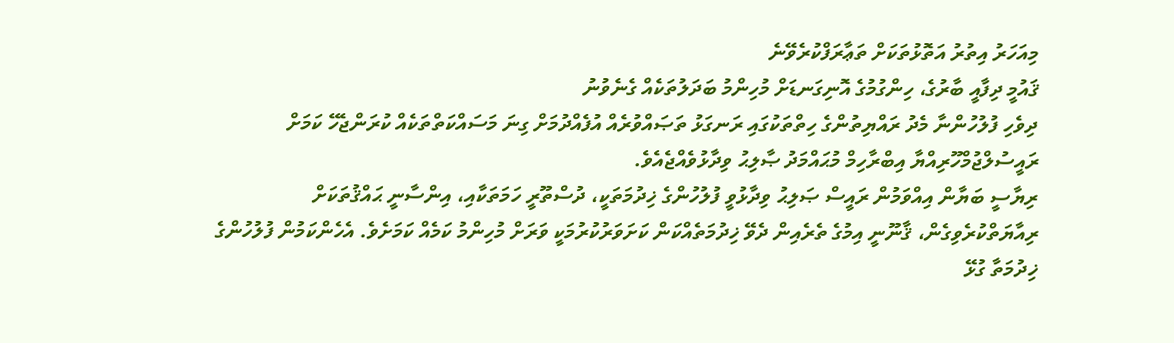މިއަހަރު އިތުރު އަތޮޅުތަކަށް ތަޢާރަފްކުރެވޭނެ
ޤައުމީ ދިފާއީ ބާރުގެ، ހިންގުމުގެ އޮނިގަނޑަށް މުހިންމު ބަދަލުތަކެއް ގެނެވުނު
ދިވެހި ފުލުހުންނާ މެދު ރައްޔިތުންގެ ހިތްތަކުގައި ރަނގަޅު ތަޞައްވުރެއް އުފެއްދުމަށް ގިނަ މަސައްކަތްތަކެއް ކުރަންޖެހޭ ކަމަށް ރައީސުލްޖުމްހޫރިއްޔާ އިބްރާހިމް މުޙައްމަދު ޞާލިޙު ވިދާޅުވެއްޖެއެވެ.
ރިޔާސީ ބަޔާން އިއްވަމުން ރައީސް ޞަލިޙު ވިދާޅުވީ ފުލުހުންގެ ޚިދުމަތަކީ، ދުސްތޫރީ ހަމަތަކާއި، އިންސާނީ ޙައްޤުތަކަށް ރިއާޔަތްކުރެވިގެން، ޤާނޫނީ އިމުގެ ތެރެއިން ދެވޭ ޚިދުމަތެއްކަން ކަށަވަރުކުރުމަކީ ވަރަށް މުހިންމު ކަމެއް ކަމަށެވެ. އެހެންކަމުން ފުލުހުންގެ ޚިދުމަތާ ގުޅޭ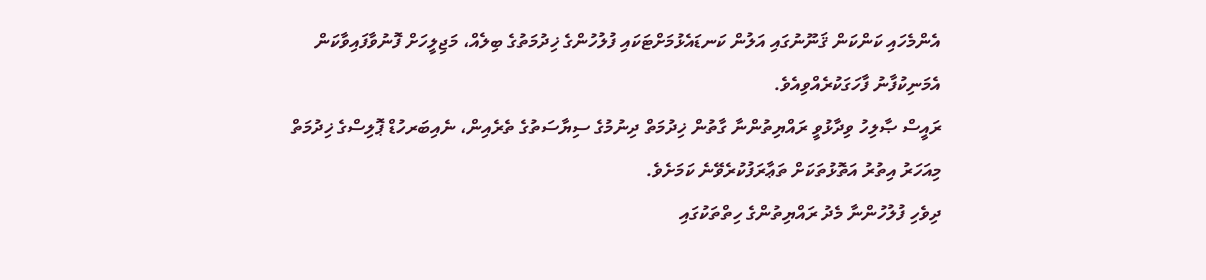އެންމެހައި ކަންކަން ޤަނޫނުގައި އަލުން ކަނޑައެޅުމަށްޓަކައި ފުލުހުންގެ ޚިދުމަތުގެ ބިލެއް، މަޖިލީހަށް ފޮނުވާފައިވާކަން އެމަނިކުފާނު ފާހަގަކުރެއްވިއެވެ.
ރައީސް ޞާލިހު ވިދާޅުވީ ރައްޔިތުންނާ ގާތުން ޚިދުމަތް ދިނުމުގެ ސިޔާސަތުގެ ތެރެއިން، ނެއިބަރހުޑް ޕޮލިސްގެ ޚިދުމަތް މިއަހަރު އިތުރު އަތޮޅުތަކަށް ތަޢާރަފުކުރެވޭނެ ކަމަށެވެ.
ދިވެހި ފުލުހުންނާ މެދު ރައްޔިތުންގެ ހިތްތަކުގައި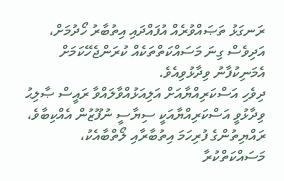ރަނގަޅު ތަޞައްވުރެއް އުފައްދައި އިތުބާރު ހޯދުމަށް، އަދިވެސް ގިނަ މަސައްކަތްތަކެއް ކުރަންޖެހޭކަމަށް އެމަނިކުފާނު ވިދާޅުވިއެވެ.
ދިވެހި އަސްކަރިއްޔާއަށް އަލިއަޅުއްވާލައްވާ ރައީސް ޞާލިޙު ވިދާޅުވީ އަސްކަރިއްޔާއަކީ ސިޔާސީ ނުފޫޒުން އެއްކިބާވެ، ރައްޔިތުންގެ ފުރިހަމަ އިތުބާރާއި ލޯތްބާއެކު، މަސައްކަތްކުރާ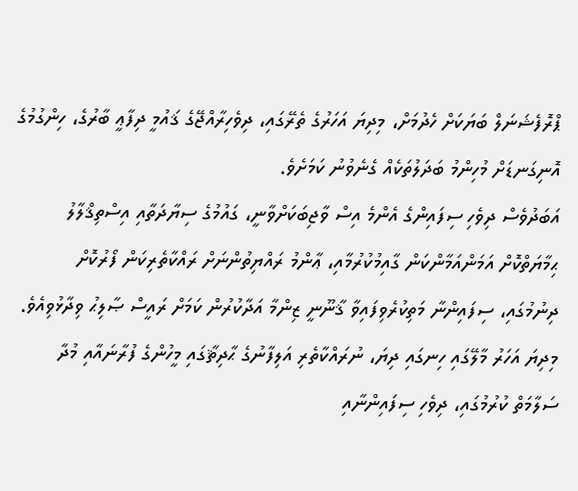ޕްރޮފެޝަނަލް ބަޔަކަށް ހެދުމަށް، މިދިޔަ އަހަރުގެ ތެރޭގައި، ދިވެހިރާއްޖޭގެ ޤައުމީ ދިފާޢީ ބާރުގެ، ހިންގުމުގެ އޮނިގަނޑަށް މުހިންމު ބަދަލުތަކެއް ގެނެވުނު ކަމަށެވެ.
އަބަދުވެސް ދިވެހި ސިފައިންގެ އެންމެ އިސް ވާޖިބަކަށްވާނީ، ގައުމުގެ ސިޔާދަތާއި އިސްތިޤްލާލު ޙިމާޔަތްކޮށް އަމަންއަމާންކަން ގާއިމުކުރުމާއި، ޢާންމު ރައްޔިތުންނަށް ރައްކާތެރިކަން ފޯރުކޮށް ދިނުމުގައި، ސިފައިންނާ މަތިކުރެވިފައިވާ ޤާނޫނީ ޒިންމާ އަދާކުރުން ކަމަށް ރައީސް ޞާލިޙު ވިދާޅުވިއެވެ.
މިދިޔަ އަހަރު މާލޭގައި ހިނގައި ދިޔަ، ނުރައްކާތެރި އަލިފާނުގެ ޙާދިޘާގައި މީހުންގެ ފުރާނައާއި މުދާ ސަލާމަތް ކުރުމުގައި، ދިވެހި ސިފައިންނާއި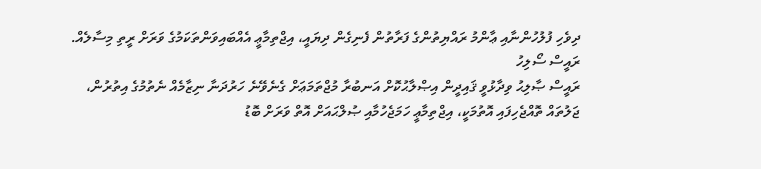ދިވެހި ފުލުހުންނާއި ޢާންމު ރައްޔިތުންގެ ފަރާތުން ފެނިގެން ދިޔައީ، އިޖްތިމާޢީ އެއްބައިވަންތަކަމުގެ ވަރަށް ރީތި މިސާލެއް.
ރައީސް ސޯލިހު
ރައީސް ޞާލިޙު ވިދާޅުވީ ޤައިދީން އިޞްލާޙުކޮށް އަނބުރާ މުޖްތަމަޢަށް ގެނެވޭނެ ހަރުދަނާ ނިޒާމެއް ނެތުމުގެ އިތުރުން، ޖަލުތައް ތޮއްޖެހިފައި އޮތުމަކީ، އިޖްތިމާޢީ ހަމަޖެހުމާއި ޞުލްޙައަށް އޮތް ވަރަށް ބޮޑު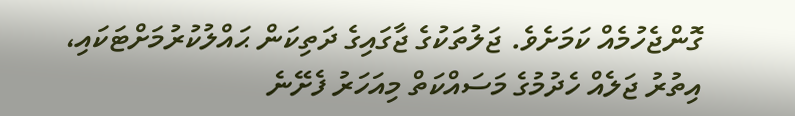ގޮންޖެހުމެއް ކަމަށެވެ. ޖަލުތަކުގެ ޖާގައިގެ ދަތިކަން ޙައްލުކުރުމަށްޓަކައި، އިތުރު ޖަލެއް ހެދުމުގެ މަސައްކަތް މިއަހަރު ފެށޭނެ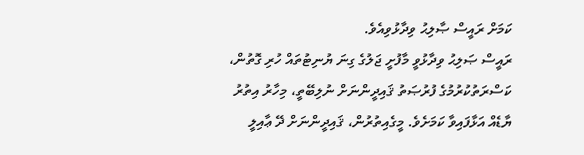ކަމަށް ރައީސް ޞާލިޙު ވިދާޅުވިއެވެ.
ރައީސް ޞަލިޙު ވިދާޅުވީ މާފުށީ ޖަލުގެ ގިނަ ޔުނިޓުތައް ހުރި ގޮތުން، ކަސްރަތުކުރުމުގެ ފުރުޞަތު ޤައިދީންނަށް ނުލިބޭތީ، މިހާރު އިތުރު ޔާޑެއް އަޅާފައިވާ ކަމަށެވެ. މީގެއިތުރުން، ޤައިދީންނަށް ދޭ ޢާއިލީ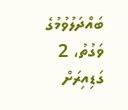ބައްދަލުވުމުގެ ވަގުތު، 2 ގަޑިއިރަށް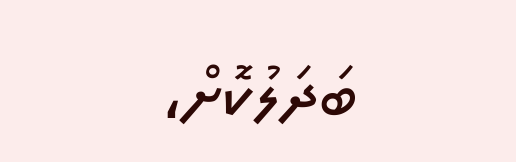ބަދަލުކޮށް،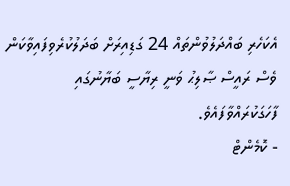އެކަހެރި ބައްދަލުވުންތައް 24 ގަޑިއިރަށް ބަދަލުކުރެވިފައިވާކަން ވެސް ރައީސް ޞާލިޙު ވަނީ ރިޔާސީ ބަޔާނުގައި ފާހަގަކުރައްވާފައެވެ.
- ކޮމެންޓް